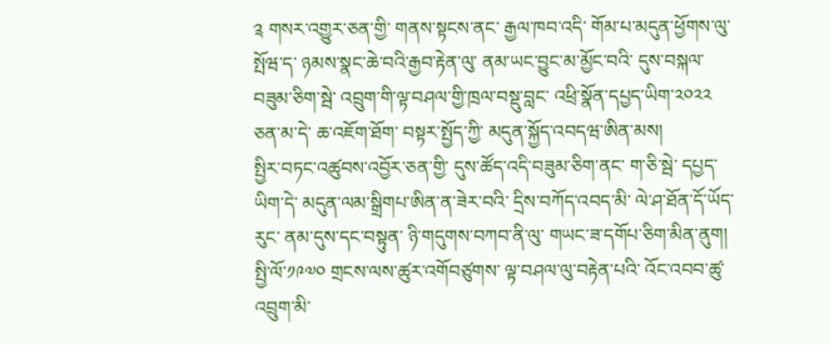༉ གསར་འགྱུར་ཅན་གྱི་ གནས་སྟངས་ནང་ རྒྱལ་ཁབ་འདི་ གོམ་པ་མདུན་ཕྱོགས་ལུ་སྤོཝ་ད་ ཉམས་སྣང་ཆེ་བའི་རྒྱབ་རྟེན་ལུ་ ནམ་ཡང་བྱུང་མ་མྱོང་བའི་ དུས་བསྐལ་བཟུམ་ཅིག་སྦེ་ འབྲུག་གི་ལྟ་བཤལ་གྱི་ཁྲལ་བསྡུ་བླང་ འཕྲི་སྣོན་དཔྱད་ཡིག་༢༠༢༢ ཅན་མ་དེ་ ཆ་འཇོག་ཐོག་ བསྟར་སྤྱོད་ཀྱི་ མདུན་སྐྱོད་འབདཝ་ཨིན་མས།
སྤྱིར་བཏང་འཚུབས་འབྱོར་ཅན་གྱི་ དུས་ཚོད་འདི་བཟུམ་ཅིག་ནང་ ག་ཅི་སྦེ་ དཔྱད་ཡིག་དེ་ མདུན་ལམ་སྒྲིགཔ་ཨིན་ན་ཟེར་བའི་ དྲིས་བཀོད་འབད་མི་ ལེ་ཤ་ཐོན་དོ་ཡོད་རུང་ ནམ་དུས་དང་བསྟུན་ ཉི་གདུགས་བཀབ་ནི་ལུ་ གཡང་ཟ་དགོཔ་ཅིག་མིན་ནུག།
སྤྱི་ལོ་༡༩༧༠ གྲངས་ལས་ཚུར་འགོབཙུགས་ ལྟ་བཤལ་ལུ་བརྟེན་པའི་ འོང་འབབ་ཚུ་ འབྲུག་མི་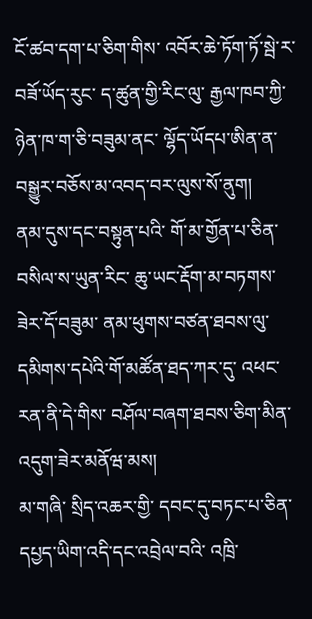ངོ་ཚབ་དག་པ་ཅིག་གིས་ འབོར་ཆེ་ཏོག་ཏོ་སྦེ་ར་ བཟོ་ཡོད་རུང་ ད་ཚུན་གྱི་རིང་ལུ་ རྒྱལ་ཁབ་ཀྱི་ ཉེན་ཁ་ག་ཅི་བཟུམ་ནང་ ལྷོད་ཡོདཔ་ཨིན་ན་ བསྒྱུར་བཅོས་མ་འབད་བར་ལུས་སོ་ནུག།
ནམ་དུས་དང་བསྟུན་པའི་ གོ་མ་གྱོན་པ་ཅིན་ བསིལ་ས་ཡུན་རིང་ ཆུ་ཡང་རྡོག་མ་བཏགས་ཟེར་དོ་བཟུམ་ ནམ་ཕུགས་བཙན་ཐབས་ལུ་ དམིགས་དཔེའི་གོ་མཚོན་ཐད་ཀར་དུ་ འཕང་རན་ནི་དེ་གིས་ བཤོལ་བཞག་ཐབས་ཅིག་མིན་འདུག་ཟེར་མནོཝ་མས།
མ་གཞི་ སྲིད་འཆར་གྱི་ དབང་དུ་བཏང་པ་ཅིན་ དཔྱད་ཡིག་འདི་དང་འབྲེལ་བའི་ འཁྲི་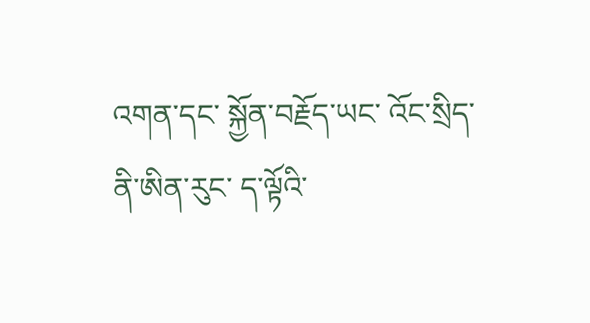འགན་དང་ སྐྱོན་བརྗོད་ཡང་ འོང་སྲིད་ནི་ཨིན་རུང་ ད་ལྟོའི་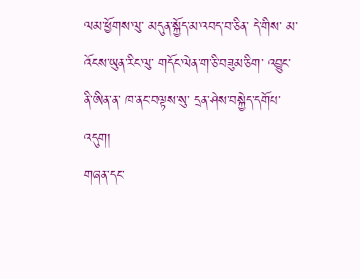ལམ་ཕྱོགས་ལུ་ མདུན་སྐྱོད་མ་འབད་བ་ཅིན་ དེ་གིས་ མ་འོངས་ཡུན་རིང་ལུ་ གདོང་ལེན་ག་ཅི་བཟུམ་ཅིག་ འབྱུང་ནི་ཨིན་ན་ ཁ་ནང་བལྟས་སུ་ དྲན་ཤེས་བསྐྱེད་དགོཔ་འདུག།
གཞན་དང་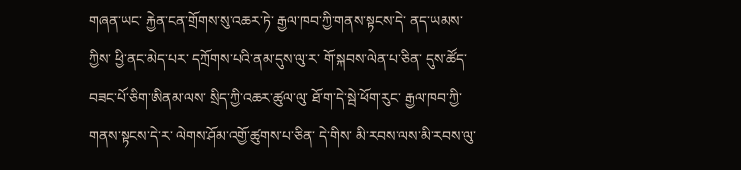གཞན་ཡང་ རྐྱེན་ངན་གྲོགས་སུ་འཆར་ཏེ་ རྒྱལ་ཁབ་ཀྱི་གནས་སྟངས་དེ་ ནད་ཡམས་ཀྱིས་ ཕྱི་ནང་མེད་པར་ དཀྲོགས་པའི་ནམ་དུས་ལུ་ར་ གོ་སྐབས་ལེན་པ་ཅིན་ དུས་ཚོད་བཟང་པོ་ཅིག་ཨིནམ་ལས་ སྲིད་ཀྱི་འཆར་ཚུལ་ལུ་ ཐོ་ག་དེ་སྦེ་ཕོག་རུང་ རྒྱལ་ཁབ་ཀྱི་ གནས་སྟངས་དེ་ར་ ལེགས་ཤོམ་འགྱོ་ཚུགས་པ་ཅིན་ དེ་གིས་ མི་རབས་ལས་མི་རབས་ལུ་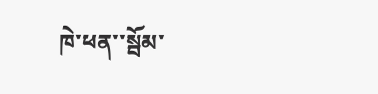ཁེ་ཕན་་སྦོམ་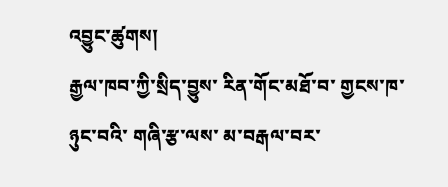འབྱུང་ཚུགས།
རྒྱལ་ཁབ་ཀྱི་སྲིད་བྱུས་ རིན་གོང་མཐོ་བ་ གྱངས་ཁ་ཉུང་བའི་ གཞི་རྩ་ལས་ མ་བརྒལ་བར་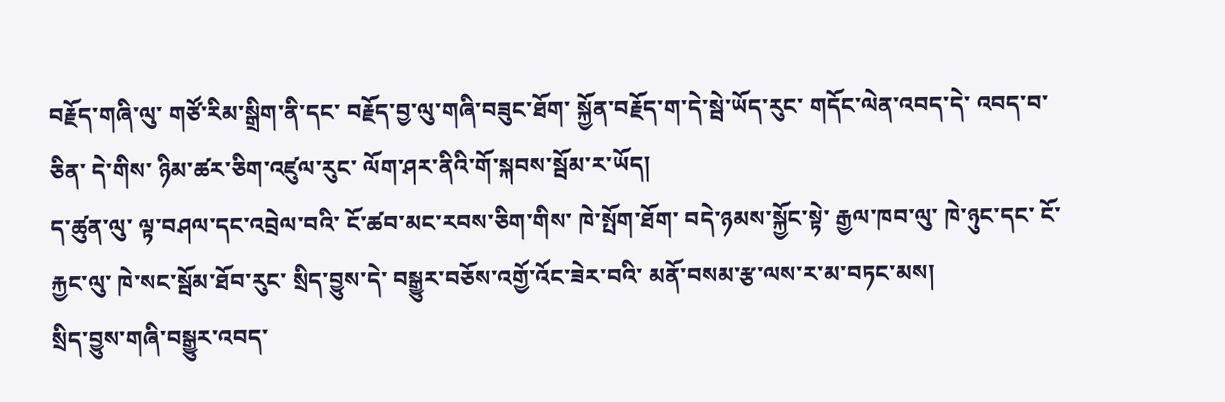བརྗོད་གཞི་ལུ་ གཙོ་རིམ་སྒྲིག་ནི་དང་ བརྗོད་བྱ་ལུ་གཞི་བཟུང་ཐོག་ སྐྱོན་བརྗོད་ག་དེ་སྦེ་ཡོད་རུང་ གདོང་ལེན་འབད་དེ་ འབད་བ་ཅིན་ དེ་གིས་ ཉིམ་ཚར་ཅིག་འཛུལ་རུང་ ལོག་ཤར་ནིའི་གོ་སྐབས་སྦོམ་ར་ཡོད།
ད་ཚུན་ལུ་ ལྟ་བཤལ་དང་འབྲེལ་བའི་ ངོ་ཚབ་མང་རབས་ཅིག་གིས་ ཁེ་སྤོག་ཐོག་ བདེ་ཉམས་སྐྱོང་སྟེ་ རྒྱལ་ཁབ་ལུ་ ཁེ་ཉུང་དང་ ངོ་རྐྱང་ལུ་ ཁེ་སང་སྦོམ་ཐོབ་རུང་ སྲིད་བྱུས་དེ་ བསྒྱུར་བཅོས་འགྱོ་འོང་ཟེར་བའི་ མནོ་བསམ་རྩ་ལས་ར་མ་བཏང་མས།
སྲིད་བྱུས་གཞི་བསྒྱུར་འབད་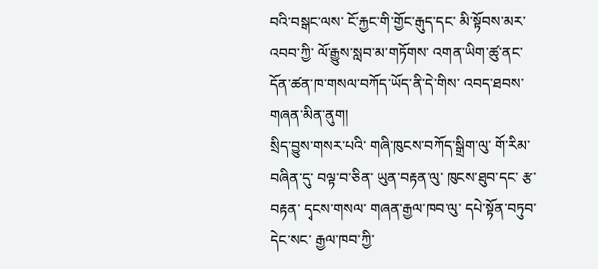བའི་བསྒང་ལས་ ངོ་རྐྱང་གི་གྱོང་རྒུད་དང་ མི་སྟོབས་མར་འབབ་ཀྱི་ ལོ་རྒྱུས་སླབ་མ་གཏོགས་ འགན་ཡིག་ཚུ་ནང་ དོན་ཚན་ཁ་གསལ་བཀོད་ཡོད་ནི་དེ་གིས་ འབད་ཐབས་གཞན་མིན་ནུག།
སྲིད་བྱུས་གསར་པའི་ གཞི་ཁུངས་བཀོད་སྒྲིག་ལུ་ གོ་རིམ་བཞིན་དུ་ བལྟ་བ་ཅིན་ ཡུན་བརྟན་ལུ་ ཁུངས་ཐུབ་དང་ རྩ་བརྟན་ དྭངས་གསལ་ གཞན་རྒྱལ་ཁབ་ལུ་ དཔེ་སྟོན་བཏུབ་ དེང་སང་ རྒྱལ་ཁབ་ཀྱི་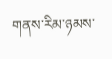གནས་རིམ་ཉམས་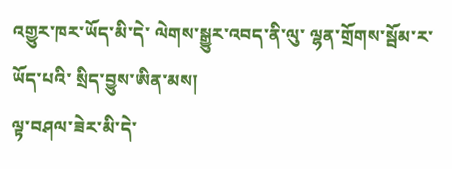འགྱུར་ཁར་ཡོད་མི་དེ་ ལེགས་སྒྱུར་འབད་ནི་ལུ་ ལྷན་གྲོགས་སྦོམ་ར་ཡོད་པའི་ སྲིད་བྱུས་ཨིན་མས།
ལྟ་བཤལ་ཟེར་མི་དེ་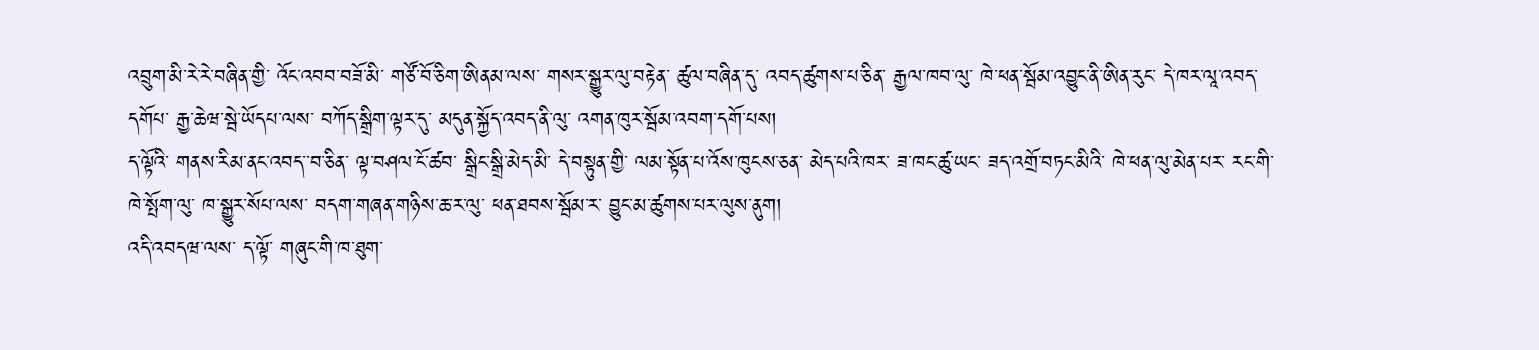འབྲུག་མི་རེ་རེ་བཞིན་གྱི་ འོང་འབབ་བཟོ་མི་ གཙོ་བོ་ཅིག་ཨིནམ་ལས་ གསར་སྒྱུར་ལུ་བརྟེན་ ཚུལ་བཞིན་དུ་ འབད་ཚུགས་པ་ཅིན་ རྒྱལ་ཁབ་ལུ་ ཁེ་ཕན་སྦོམ་འབྱུང་ནི་ཨིན་རུང་ དེ་ཁར་ལཱ་འབད་དགོཔ་ རྒྱ་ཆེཝ་སྦེ་ཡོདཔ་ལས་ བཀོད་སྒྲིག་ལྟར་དུ་ མདུན་སྐྱོད་འབད་ནི་ལུ་ འགན་ཁུར་སྦོམ་འབག་དགོ་པས།
ད་ལྟོའི་ གནས་རིམ་ནང་འབད་་བ་ཅིན་ ལྟ་བཤལ་ངོ་ཚབ་ སྒྲིང་སྒྲི་མེད་མི་ དེ་བསྟུན་གྱི་ ལམ་སྟོན་པ་འོས་ཁུངས་ཅན་ མེད་པའི་ཁར་ ཟ་ཁང་ཚུ་ཡང་ ཟད་འགྲོ་བཏང་མིའི་ ཁེ་ཕན་ལུ་མེན་པར་ རང་གི་ཁེ་སྤོག་ལུ་ ཁ་སྒྱུར་སོཔ་ལས་ བདག་གཞན་གཉིས་ཆ་ར་ལུ་ ཕན་ཐབས་སྦོམ་ར་ བྱུང་མ་ཚུགས་པར་ལུས་ནུག།
འདི་འབདཝ་ལས་ ད་ལྟོ་ གཞུང་གི་ཁ་ཐུག་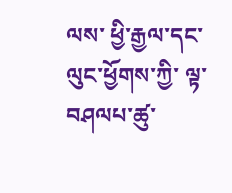ལས་ ཕྱི་རྒྱལ་དང་ ལུང་ཕྱོགས་ཀྱི་ ལྟ་བཤལཔ་ཚུ་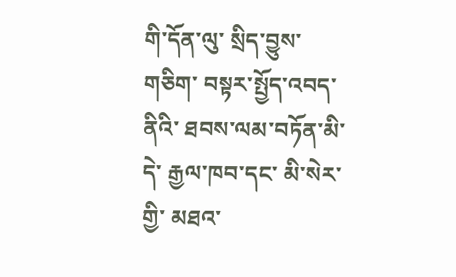གི་དོན་ལུ་ སྲིད་བྱུས་གཅིག་ བསྟར་སྤྱོད་འབད་ནིའི་ ཐབས་ལམ་བཏོན་མི་དེ་ རྒྱལ་ཁབ་དང་ མི་སེར་གྱི་ མཐའ་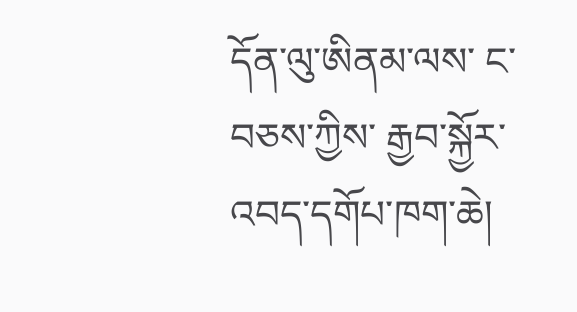དོན་ལུ་ཨིནམ་ལས་ ང་བཅས་ཀྱིས་ རྒྱབ་སྐྱོར་འབད་དགོཔ་ཁག་ཆེ།